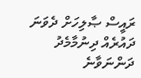ރައީސް ޞާލިހަށް ދެވަނަ ދައުރެއް ދިނުމާމެދު ދަންނަވާނެ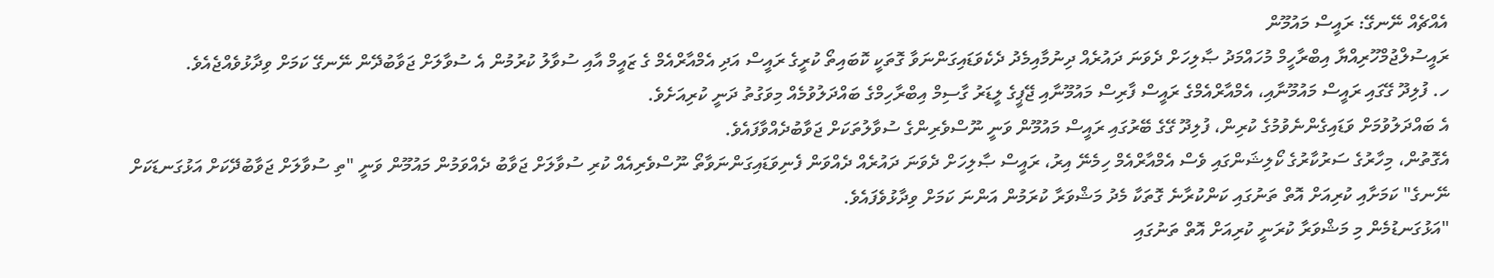އެއްޗެއް ނޭނގޭ: ރައީސް މައުމޫން
ރައީސުލްޖުމްހޫރިއްޔާ އިބްރާހީމް މުހައްމަދު ޞާލިހަށް ދެވަނަ ދައުރެއް ދިނުމާއިމެދު ދެކެވަޑައިގަންނަވާ ގޮތަކީ ކޮބައިތޯ ކުރީގެ ރައީސް އަދި އެމްއާރްއެމް ގެ ޒައީމް އާއި ސުވާލު ކުރުމުން އެ ސުވާލަށް ޖަވާބުދޭން ނޭނގޭ ކަމަށް ވިދާޅުވެއްޖެއެވެ.
ހ. ފުލިދޫ ގޭގައި ރައީސް މައުމޫނާއި، އެމްއާރްއެމްގެ ރައީސް ފާރިސް މައުމޫނާއި ޖޭޕީގެ ލީޑަރު ގާސިމް އިބްރާހިމްގެ ބައްދަލުވުމެއް މިވަގުތު ދަނީ ކުރިއަށެވެ.
އެ ބައްދަލުވުމަށް ވަޑައިގެންނެވުމުގެ ކުރިން، ފުލިދޫ ގޭގެ ބޭރުގައި ރައީސް މައުމޫން ވަނީ ނޫސްވެރިންގެ ސުވާލުތަކަށް ޖަވާބުދެއްވާފައެވެ.
އެގޮތުން، މިހާރުގެ ސަރުކާރުގެ ކޯލިޝަންގައި ވެސް އެމްއާރްއެމް ހިމެނޭ އިރު، ރައީސް ޞާލިހަށް ދެވަނަ ދައުރެއް ދެއްވަން ފެނިވަޑައިގަންނަވާތޯ ނޫސްވެރިއެއް ކުރި ސުވާލަށް ޖަވާބު ދެއްވަމުން މައުމޫން ވަނީ "ތި ސުވާލަށް ޖަވާބުދޭކަށް އަޅުގަނޑަކަށް ނޭނގެ" ކަމަށާއި ކުރިއަށް އޮތް ތަނުގައި ކަންކުރާނެ ގޮތަކާ މެދު މަޝްވަރާ ކުރަމުން އަންނަ ކަމަށް ވިދާޅުވެފައެވެ.
"އަޅުގަނޑުމެން މި މަޝްވަރާ ކުރަނީ ކުރިއަށް އޮތް ތަނުގައި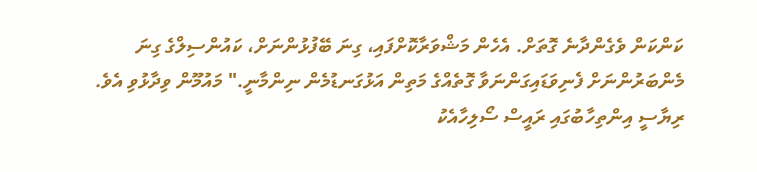ކަންކަން ވެގެންދާނެ ގޮތަށް. އެހެން މަޝްވަރާކޮށްފައި، ގިނަ ބޭފުޅުންނަށް، ކައުންސިލްގެ ގިނަ މެންބަރުންނަށް ފެނިވަޑައިގަންނަވާ ގޮތެއްގެ މަތިން އަޅުގަނޑުމެން ނިންމާނީ." މައުމޫން ވިދާޅުވި އެވެ.
ރިޔާސީ އިންތިހާބުގައި ރައީސް ސޯލިހާއެކު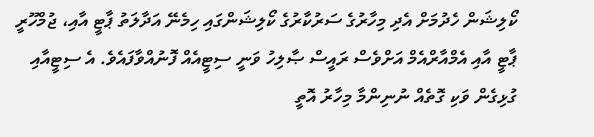ކޯލިޝަން ހެދުމަށް އެދި މިހާރުގެ ސަރުކާރުގެ ކޯލިޝަންގައި ހިމެނޭ އަދާލަތު ޕާޓީ އާއި، ޖުމްހޫރީ ޕާޓީ އާއި އެމްއާރްއެމް އަށްވެސް ރައީސް ޞާލިހު ވަނީ ސިޓީއެއް ފޮނުއްވާފައެވެ. އެ ސިޓީއާއި ގުޅިގެން ވަކި ގޮތެއް ނުނިންމާ މިހާރު އޮތީ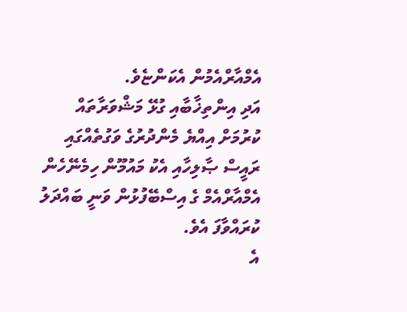އެމްއާރްއެމުން އެކަންޏެވެ.
އަދި އިންތިޚާބާއި ގުޅޭ މަޝްވަރާތައް ކުރުމަށް އިއްޔެ މެންދުރުގެ ވަގުތެއްގައި ރައީސް ޞާލިހާއި އެކު މައުމޫން ހިމެނޭހެން އެމްއާރްއެމް ގެ އިސްބޭފުޅުން ވަނީ ބައްދަލު ކުރައްވާފަ އެވެ.
އެ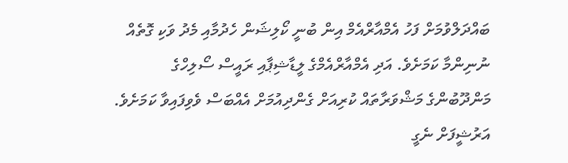ބައްދަލްވުމަށް ފަހު އެމްއާރްއެމް އިން ބުނީ ކޯލިޝަން ހެދުމާއި މެދު ވަކި ގޮތެއް ނުނިންމާ ކަމަށެވެ. އަދި އެމްއާރްއެމްގެ ލީޑާޝިޕާއި ރައީސް ސޯލިހްގެ މަންދޫބުންގެ މަޝްވަރާތައް ކުރިއަށް ގެންދިއުމަށް އެއްބަސް ވެވިފައިވާ ކަމަށެވެ.
އަރުޝީފަށް ނެގީ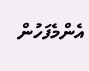އެންމެފަހުން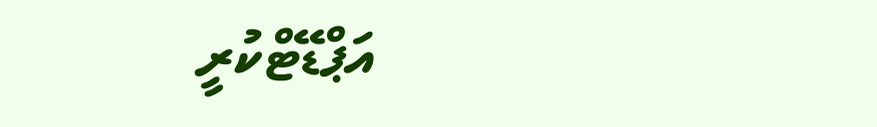އަޕްޑޭޓްކުރީ